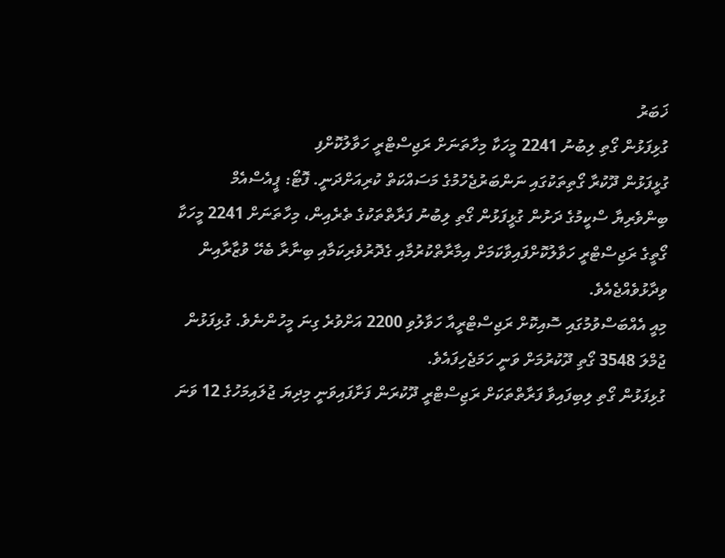ޚަބަރު
ގުޅިފަޅުން ގޯތި ލިބުނު 2241 މީހަކާ މިހާތަނަށް ރަޖިސްޓްރީ ހަވާލުކޮށްފި
ގުޅީފަޅުން ދޫކުރާ ގޯތިތަކުގައި ނަންބަރުޖެހުމުގެ މަސައްކަތް ކުރިއަށްދަނީ. ފޮޓޯ: ޕީއެސްއެމް
ބިންވެރިޔާ ސްކީމުގެ ދަށުން ގުޅީފަޅުން ގޯތި ލިބުނު ފަރާތްތަކުގެ ތެރެއިން، މިހާތަނަށް 2241 މީހަކާ ގޯތީގެ ރަޖިސްޓްރީ ހަވާލުކޮށްފައިވާކަމަށް އިމާރާތްކުރުމާއި ގެދޮރުވެރިކަމާއި ބިނާރާ ބެހޭ ވުޒާރާއިން ވިދާޅުވެއްޖެއެވެ.
މިއީ އެއްބަސްވުމުގައި ސޮއިކޮށް ރަޖިސްޓްރީއާ ހަވާލުވި 2200 އަށްވުރެ ގިނަ މީހުންނެވެ. ގުޅިފަޅުން ޖުމްލަ 3548 ގޯތި ދޫކުރުމަށް ވަނީ ހަމަޖެހިފައެވެ.
ގުޅިފަޅުން ގޯތި ލިބިފައިވާ ފަރާތްތަކަށް ރަޖިސްޓްރީ ދޫކުރަން ފަށާފައިވަނީ މިދިޔަ ޖުލައިމަހުގެ 12 ވަނަ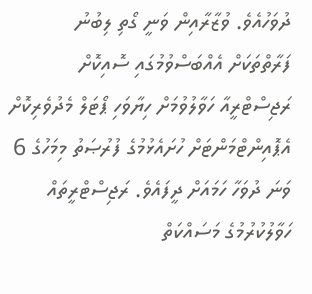ދުވަހުއެވެ. ވުޒާރާއިން ވަނީ ގޯތި ލިބުނު ފަރާތްތަކަށް އެއްބަސްވުމުގައި ސޮއިކޮށް ރަޖިސްޓްރީއާ ހަވާލުވުމަށް ހިޔާވަހި ޕޯޓަލް މެދުވެރިކޮށް އެޕޮއިންޓްމަންޓަށް ހުށައެޅުމުގެ ފުރުޞަތު މިމަހުގެ 6 ވަނަ ދުވަހާ ހަމައަށް ދީފައެވެ. ރަޖިސްޓްރީތައް ހަވާލުކުރުމުގެ މަސައްކަތް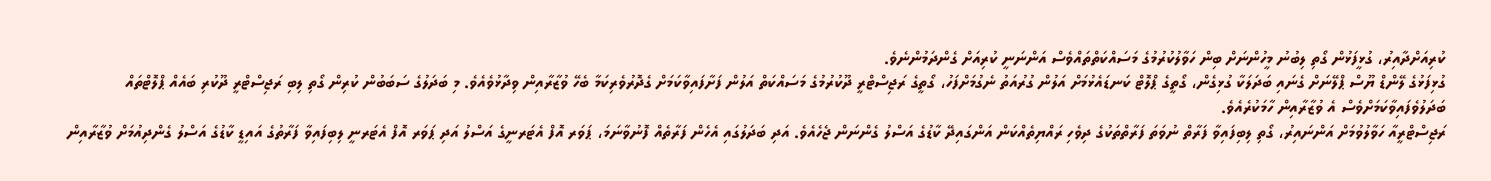ކުރިއަށްދާއިރު، ގުޅީފަޅުން ގޯތި ލިބުނު މީހުންނަށް ބިން ހަވާލުކުރުމުގެ މަސައްކަތްތައްވެސް އަންނަނީ ކުރިއަށް ގެންދަމުންނެވެ.
ގުޅިފަޅުގެ ލޭންޑް ޔޫސް ޕްލޭނަށް ގެނައި ބަދަލަކާ ގުޅިގެން، ގޯތީގެ ޕްލޮޓް ކަނޑައެޅުމަށް އަލުން ގުރުއަތު ނެގުމަށްފަހު، ގޯތީގެ ރަޖިސްޓްރީ ދޫކުރުމުގެ މަސައްކަތް އަލުން ފަށާފައިވާކަމަށް ގެދޮރުވެރިކަމާ ބެހޭ ވުޒާރާއިން ވިދާޅުވެއެވެ. މި ބަދަލުގެ ސަބަބުން ކުރިން ގޯތި ލިބި ރަޖިސްޓްރީ ދޫކުރި ބައެއް ޕްލޮޓްތައް ބަދަލުވެފައިވާކަމަށްވެސް އެ ވުޒާރާއިން ހާމަކުރެއެވެ.
ރަޖިސްޓްރީއާ ހަވާލުވުމަށް އަންނައިރު، ގޯތި ލިބިފައިވާ ފަރާތް ނުވަތަ ފަރާތްތަކުގެ ދިވެހި ރައްޔިތެއްކަން އަންގައިދޭ ކާޑުގެ އަސްލު ގެންނަން ޖެހެއެވެ. އަދި ބަދަލުގައި އެހެން ފަރާތެއް ފޮނުވާނަމަ، ޕަވަރ އޮފް އެޓަރނީގެ އަސްލު އަދި ޕަވަރ އޮފް އެޓަރނީ ލިބިފައިވާ ފަރާތުގެ އައިޑީ ކާޑުގެ އަސްލު ގެންދިއުމަށް ވުޒާރާއިން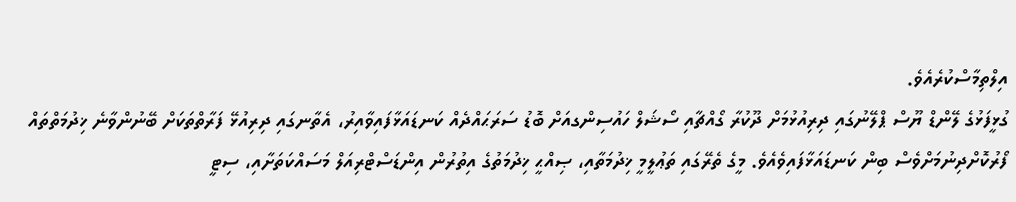އިލްތިމާސްކުރެއެވެ.
ގުޅީފަޅުގެ ލޭންޑް ޔޫސް ޕްލޭނުގައި ދިރިއުޅުމަށް ދޫކުރާ ގޯއްޗާއި ސޯޝަލް ހައުސިންގއަށް ބޮޑު ސަރަޙައްދެއް ކަނޑައަޅާފައިވާއިރު، އެތާނގައި ދިރިއުޅޭ ފަރާތްތަކަށް ބޭނުންވާނެ ޚިދުމަތްތައް ފޯރުކޮށްދިނުމަށްވެސް ބިން ކަނޑައަޅާފައިވެއެވެ. މީގެ ތެރޭގައި ތަޢުލީމީ ޚިދުމަތާއި، ޞިއްޙީ ޚިދުމަތުގެ އިތުރުން އިންޑަސްޓްރިއަލް މަސައްކަތަށާއި، ސިޓީ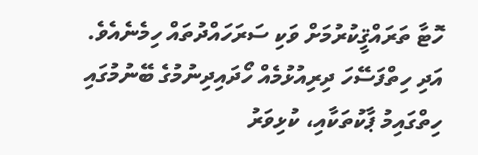ހޮޓާ ތަރައްޤީކުރުމަށް ވަކި ސަރަހައްދުތައް ހިމެނެއެވެ. އަދި ހިތްފަސޭހަ ދިރިއުޅުމެއް ހޯދައިދިނުމުގެ ބޭނުމުގައި ހިތްގައިމު ޕާކުތަކާއި، ކުޅިވަރު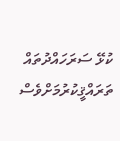ކުޅޭ ސަރަހައްދުތައް ތަރައްޤީކުރުމަށްވެސް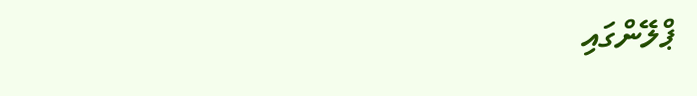ޕްލޭންގައި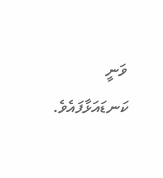ވަނީ ކަނޑައަޅާފައެވެ.